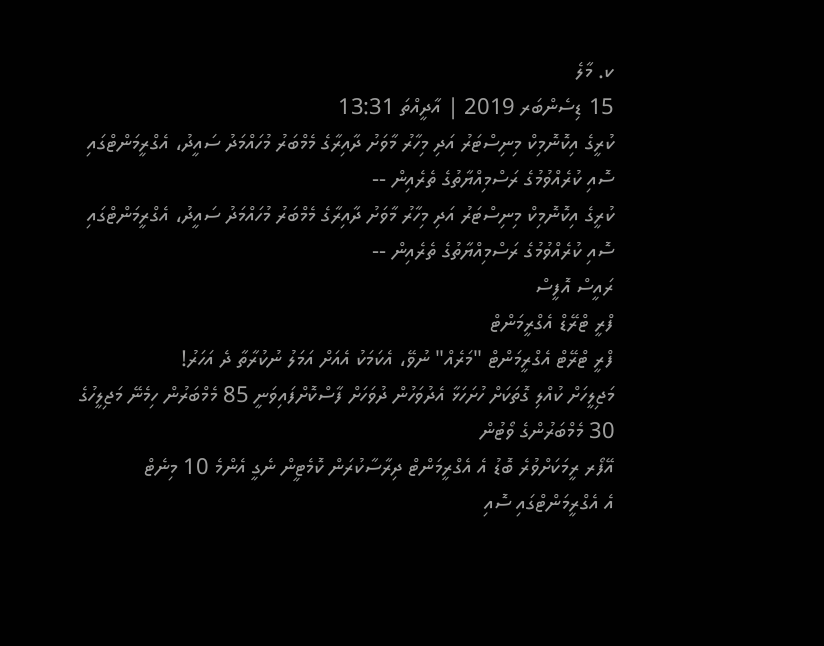ކ. މާލެ
15 ޑިސެންބަރ 2019 | އާދީއްތަ 13:31
ކުރީގެ އިކޮނޮމިކް މިނިސްޓަރު އަދި މިހާރު މާވަށު ދާއިރާގެ މެމްބަރު މުހައްމަދު ސައީދު، އެގްރީމަންޓްގައި ސޮއި ކުރެއްވުމުގެ ރަސްމިއްޔާތުގެ ތެރެއިން --
ކުރީގެ އިކޮނޮމިކް މިނިސްޓަރު އަދި މިހާރު މާވަށު ދާއިރާގެ މެމްބަރު މުހައްމަދު ސައީދު، އެގްރީމަންޓްގައި ސޮއި ކުރެއްވުމުގެ ރަސްމިއްޔާތުގެ ތެރެއިން --
ރައީސް އޮފީސް
ފްރީ ޓްރޭޑް އެގްރީމަންޓް
ފްރީ ޓްރޭޓް އެގްރީމަންޓް "މަރެއް" ނުވޭ، އެކަމަކު އެއަށް އަމަލު ނުކުރާތާ ދެ އަހަރު!
މަޖިލީހަށް ކުއްލި ގޮތަކަށް ހުށަހަޅާ އެދުވަހުން ދުވަހަށް ފާސްކޮށްފައިވަނީ 85 މެމްބަރުން ހިމެނޭ މަޖިލީހުގެ 30 މެމްބަރުންގެ ވޯޓުން
އޭފޯރ ރީމަކަށްވުރެ ބޮޑު އެ އެގްރީމަންޓް ދިރާސާކުރަން ކޮމެޓީން ނެގީ އެންމެ 10 މިނެޓް
އެ އެގްރީމަންޓްގައި ސޮއި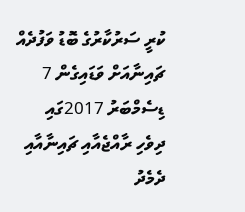ކުރީ ސަރުކާރުގެ ބޮޑު ވަފުދެއް ޗައިނާއަށް ވަޑައިގެން 7 ޑިސެމްބަރު 2017ގައި
ދިވެހި ރާއްޖެއާއި ޗައިނާއާއި ދެމެދު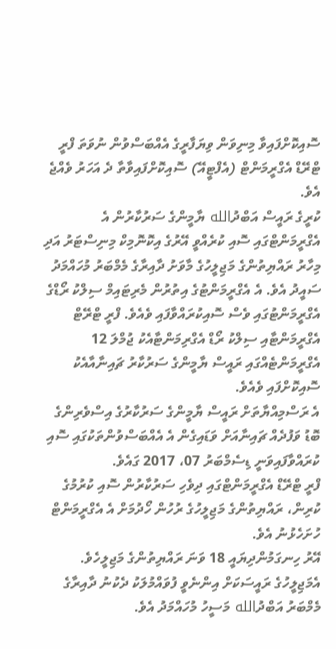ސޮއިކޮށްފައިވާ މިނިވަން ވިޔަފާރީގެ އެއްބަސްވުން ނުވަތަ ފްރީ ޓްރޭޑް އެގްރީމަންޓް (އެފްޓީއޭ) ސޮއިކޮށްފައިވާތާ ދެ އަހަރު ވެއްޖެ އެވެ.
ކުރީގެ ރައީސް އަބްދުالله ޔާމީންގެ ސަރުކާރުން އެ އެގްރީމަންޓްގައި ސޮއި ކުރެއްވީ އޭރުގެ އިކޮނޮމިކް މިނިސްޓަރު އަދި މިހާރު ރައްޔިތުންގެ މަޖިލީހުގެ މާވަށު ދާއިރާގެ މެމްބަރު މުހައްމަދު ސައީދު އެވެ. އެ އެގްރީމަންޓުގެ އިތުރުން މެރިޓައިމް ސިލްކު ރޯޑްގެ އެގްރީމަންޓުގައި ވެސް ސޮއިކުރައްވާފައި ވެއެވެ. ފްރީ ޓްރޭޓް އެގްރީމަންޓާއި ސިލްކު ރޯޑް އެގްރިމަންޓާއެކު ޖުމްލަ 12 އެގްރީމަންޓެއްގައި ރައީސް ޔާމީންގެ ސަރުކާރު ޗައިނާއާއެކު ސޮއިކޮށްފައި ވެއެވެ.
އެ ރަސްމިއްޔާތަށް ރައީސް ޔާމީންގެ ސަރުކާރުގެ އިސްވެރިންގެ ބޮޑު ވަފުދެއް ޗައިނާއަށް ވަޑައިގެން އެ އެއްބަސްވުންތަކުގައި ސޮއި ކުރައްވާފައިވަނީ ޑިސެމްބަރު 07، 2017 ގައެވެ.
ފްރީ ޓްރޭޑް އެގްރީމަންޓްގައި ދިވެހި ސަރުކާރުން ސޮއި ކުރުމުގެ ކުރިން، ރައްޔިތުންގެ މަޖިލީހުގެ ރުހުން ހޯދުމަށް އެ އެގްރީމަންޓް ހުށަހެޅުނު އެވެ.
އޭރު ހިނގަމުންދިޔައީ 18 ވަނަ ރައްޔިތުންގެ މަޖިލީހެވެ. އެމަޖިލީހުގެ ރައީސަކަށް އިންނެވީ ފުވައްމުލަކު ދެކުނު ދާއިރާގެ މެމްބަރު އަބްދުالله މަސީހު މުހައްމަދު އެވެ.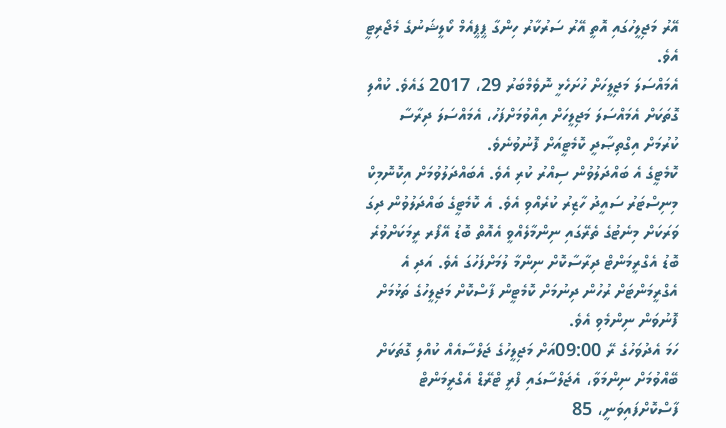އޭރު މަޖިލީހުގައި އޮތީ އޭރު ސަރުކާރު ހިންގާ ޕީޕީއެމް ކޯލީޝަނުގެ މެޖޯރިޓީ އެވެ.
އެމައްސަލަ މަޖިލީހަށް ހުށަހެޅީ ނޮވެމްބަރު 29، 2017 ގައެވެ. ކުއްލި ގޮތަކަށް އެމައްސަލަ މަޖިލީހަށް އިއްވުމަށްފަހު، އެމައްސަލަ ދިރާސާ ކުރުމަށް އިގްތިޞާދީ ކޮމެޓީއަށް ފޮނުވުނެވެ.
ކޮމެޓީގެ އެ ބައްދަލުވުން ސިއްރު ކުރި އެވެ. އެބައްދަލުވުމަށް އިކޮނޮމިކް މިނިސްޓަރު ސައީދު ހާޒިރު ކުރެއްވި އެވެ. އެ ކޮމެޓީގެ ބައްދަލުވުން ދިގަ ވަރަކަށް މިނެޓުގެ ތެރޭގައި ނިންމާލެއްވީ އެއޮތް ބޮޑު އޭފޯރ ރީމަކަށްވުރެ ބޮޑު އެގްރީމަންޓް ދިރާސާކޮށް ނިންމާ ލުމަށްފަހުގަ އެވެ. އަދި އެ އެގްރީމަންޓަށް ރުހުން ދިނުމަށް ކޮމެޓީން ފާސްކޮށް މަޖިލީހުގެ ތަޅުމަށް ފޮނުވަން ނިންމެވި އެވެ.
ހަމަ އެދުވަހުގެ ރޭ 09:00އަށް މަޖިލީހުގެ ޖަލްސާއެއް ކުއްލި ގޮތަކަށް ބޭއްވުމަށް ނިންމަވާ، އެޖަލްސާގައި ފްރީ ޓްރޭޑް އެގްރީމަންޓް ފާސްކޮށްފައިވަނީ، 85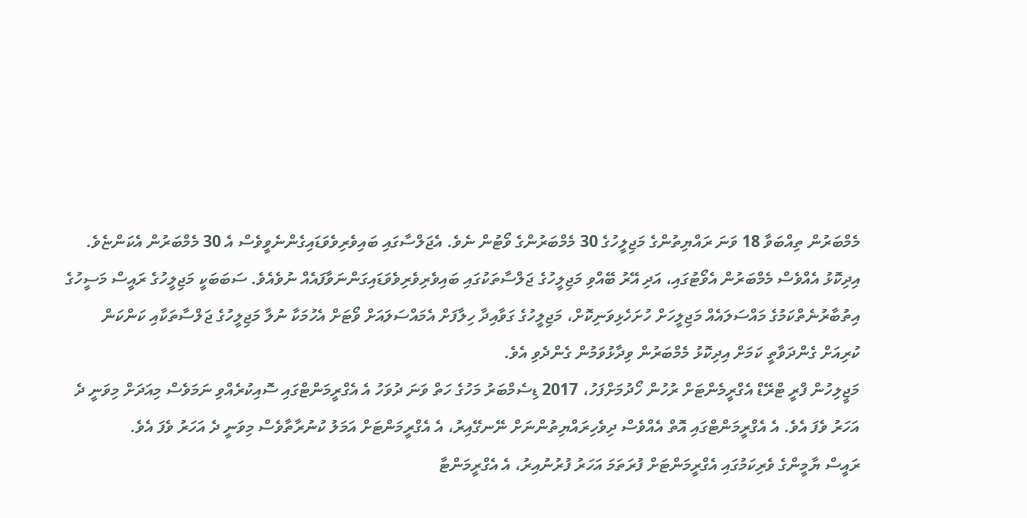މެމްބަރުން ތިއްބަވާ 18 ވަނަ ރައްޔިތުންގެ މަޖިލީހުގެ 30 މެމްބަރުންގެ ވޯޓުން ނެވެ. އެޖަލްސާގައި ބައިވެރިވެވަޑައިގެންނެވީވެސް އެ 30 މެމްބަރުން އެކަންޏެވެ.
އިދިކޮޅު އެއްވެސް މެމްބަރުން އެވޯޓުގައި، އަދި އޭރު ބޭއްވި މަޖިލީހުގެ ޖަލްސާތަކުގައި ބައިވެރިވެރިވެވަޑައިގަންނަވާފައެއް ނުވެއެވެ. ސަބަބަކީ މަޖިލީހުގެ ރައީސް މަސީހުގެ އިތުބާރުނެތްކަމުގެ މައްސަލައެއް މަޖިލީހަށް ހުށަހެޅިވަނިކޮށް، މަޖިލީހުގެ ގަވާއިދާ ހިލާފަށް އެމައްސަލައަށް ވޯޓަށް އެހުމަކާ ނުލާ މަޖިލީހުގެ ޖަލްސާތަކާއި ކަންކަން ކުރިއަށް ގެންދަވާތީ ކަމަށް އިދިކޮޅު މެމްބަރުން ވިދާޅުވަމުން ގެންދެވި އެވެ.
މަޖީލިހުން ފްރީ ޓްރޭޑް އެގްރީމެންޓަށް ރުހުން ހޯދުމަށްފަހު، 2017 ޑިސެމްބަރު މަހުގެ ހަތް ވަނަ ދުވަހު އެ އެގްރީމަންޓްގައި ސޮއިކުރެއްވި ނަމަވެސް މިއަދަށް މިވަނީ ދެ އަހަރު ވެފަ އެވެ. އެ އެގްރީމަންޓްގައި އޮތް އެއްވެސް ދިވެހިރައްޔިތުންނަށް ނޭނގޭއިރު، އެ އެގްރީމަންޓަށް އަމަލު ކުނުރާތާވެސް މިވަނީ ދެ އަހަރު ވެފަ އެވެ.
ރައީސް ޔާމީންގެ ވެރިކަމުގައި އެގްރީމަންޓަށް ފުރަތަމަ އަހަރު ފުރުނުއިރު، އެ އެގްރީމަންޓާ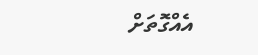އެއްގޮތަށް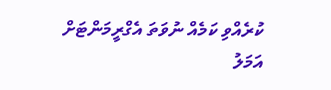ކުރެއްވި ކަމެއް ނުވަތަ އެގްރީމަންޓަށް އަމަލު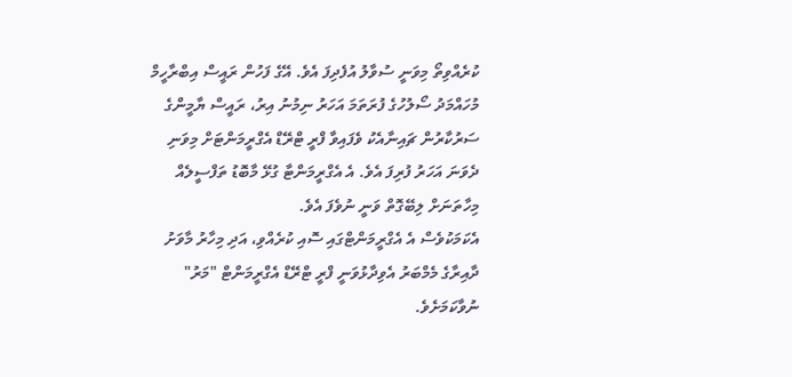ކުރެއްވިތޯ މިވަނީ ސުވާލު އުފެދިފަ އެވެ. އޭގެ ފަހުން ރައީސް އިބްރާހީމް މުހައްމަދު ސޯލުހުގެ ފުރަތަމަ އަހަރު ނިމުނު އިރު، ރައީސް ޔާމީންގެ ސަރުކާރުން ޗައިނާއެކު ވެފައިވާ ފްރީ ޓްރޭޑް އެގްރީމަންޓަށް މިވަނި ދެވަނަ އަހަރު ފުރިފަ އެވެ. އެ އެގްރީމަންޓާ ގުޅޭ މާބޮޑު ތަފްސީލެއް މިހާތަނަށް ލިބޭގޮތް ވަނީ ނުވެފަ އެވެ.
އެކަމަކުވެސް އެ އެގްރީމަންޓްގައި ސޮއި ކުރެއްވި، އަދި މިހާރު މާވަށު ދާއިރާގެ މެމްބަރު އެވިދާޅުވަނީ ފްރީ ޓްރޭޑް އެގްރީމަންޓް "މަރު" ނުވާކަމަށެވެ.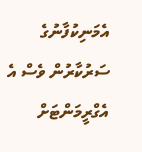އެމަނިކުފާނުގެ ސަރުކާރުން ވެސް އެ އެގްރީމަންޓަށް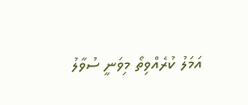އަމަލު ކުރެއްވިތޯ މިވަނީ ސުވާލު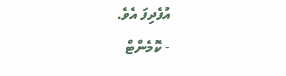އުފެދިފަ އެވެ.
- ކޮމެންޓް